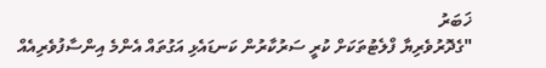ޚަބަރު
"ގެދޮރުވެރިޔާ ފްލެޓުތަކަށް ކުރީ ސަރުކާރުން ކަނޑައެޅި އަގުތައް އެންމެ އިންސާފުވެރިއެއް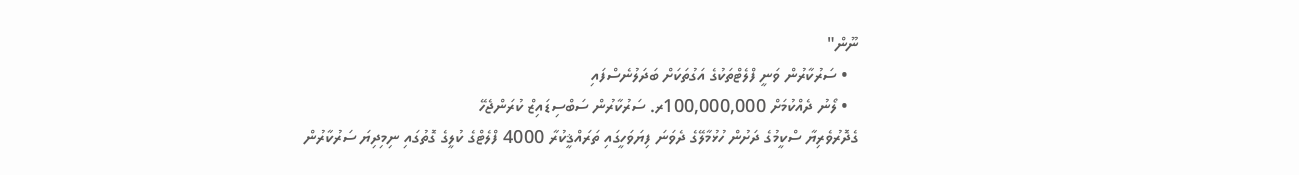ނޫން"
  • ސަރުކާރުން ވަނީ ފްލެޓްތަކުގެ އަގުތަކަށް ބަދަލުނެސްފައި
  • ލޯނު ދެއްކުމަށް 100,000,000ރ. ސަރުކާރުން ސަބްސިޑައިޒް ކުރަންޖެހޭ
ގެދޮރުވެރިޔާ ސްކީމުގެ ދަށުން ހުޅުމާލޭގެ ދެވަނަ ފިޔަވަހީގައި ތަރައްޤީކުރާ 4000 ފްލެޓްގެ ކުލީގެ ގޮތުގައި ނިމިދިޔަ ސަރުކާރުން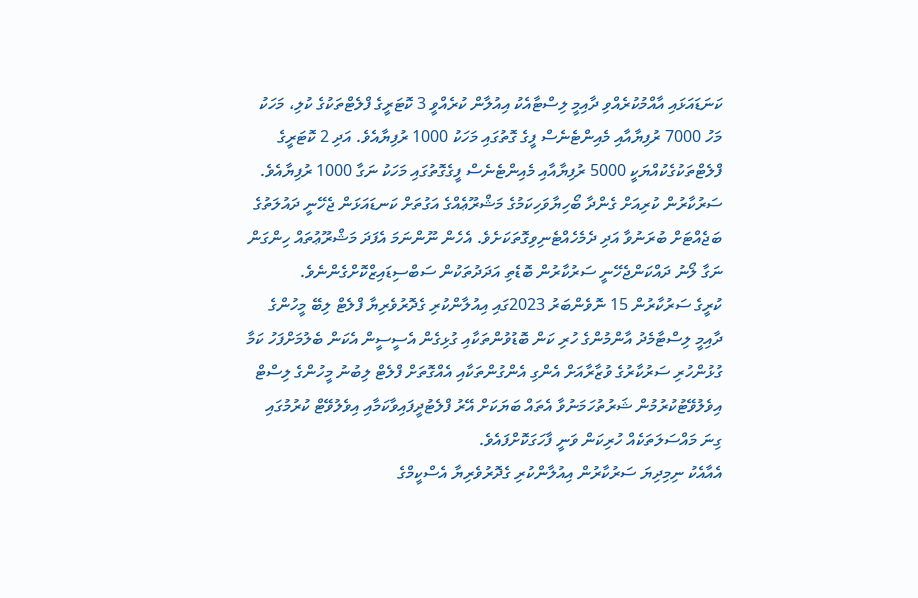ކަނަޑައަޅައި އާއްމުކުރެއްވި ދާއިމީ ލިސްޓާއެކު އިއުލާން ކުރެއްވީ 3 ކޮޓަރީގެ ފްލެޓްތަކުގެ ކުލި، މަހަކު މަހު 7000 ރުފިޔާއާއި މެއިންޓެނެސް ފީގެ ގޮތުގައި މަހަކު 1000 ރުފިޔާއެވެ. އަދި 2 ކޮޓަރީގެ ފްލެޓްތަކުގެކުއްޔަކީ 5000 ރުފިޔާއާއި މެއިންޓެނެސް ފީގެގޮތުގައި މަހަކު ނަގާ 1000 ރުފިޔާއެވެ.
ސަރުކާރުން ކުރިއަށް ގެންދާ ބޯހިޔާވަހިކަމުގެ މަޝްރޫޢެއްގެ އަގުތަށް ކަނޑައަޅަން ޖެހޭނީ ދައުލަތުގެ ބަޖެއްޓަށް ބުރަނުވާ އަދި ދެމެހެއްޓެނިވިގޮތަކަށެވެ. އެހެން ނޫންނަމަ އެފަދަ މަޝްރޫޢުތައް ހިންގަން ނަގާ ލޯނު ދައްކަންޖެހޭނީ ސަރުކާރުން ބޮޑެތި އަދަދުތަކުން ސަބްސިޑައިޒްކޮށްގެންނެވެ.
ކުރީގެ ސަރުކާރުން 15 ނޮވެންބަރު 2023ގައި އިއުލާންކުރި ގެދޮރުވެރިޔާ ފްލެޓް ލިބޭ މީހުންގެ ދާއިމީ ލިސްޓާމެދު އާންމުންގެ ހުރި ކަން ބޮޑުވުންތަކާއި ގުޅިގެން އެސީސީން އެކަން ބެލުމަށްފަހު ކަމާ ގުޅުންހުރި ސަރުކާރުގެ ވުޒާރާއަށް އެންގި އެންގުންތަކާއި އެއްގޮތަށް ފްލެޓް ލިބުނު މީހުންގެ ލިސްޓް އިވެލުވޭޓުކުރުމުން ޝަރުތުހަމަނުވާ އެތައް ބަޔަކަށް އޭރު ފްލެޓުދީފައިވާކަމާއި އިވެލުވޭޓް ކުރުމުގައި ގިނަ މައްސަލަތަކެއް ހުރިކަން ވަނީ ފާހަގަކޮށްފައެވެ.
އެއާއެކު ނިމިދިޔަ ސަރުކާރުން އިއުލާންކުރި ގެދޮރުވެރިޔާ އެސްކީމްގެ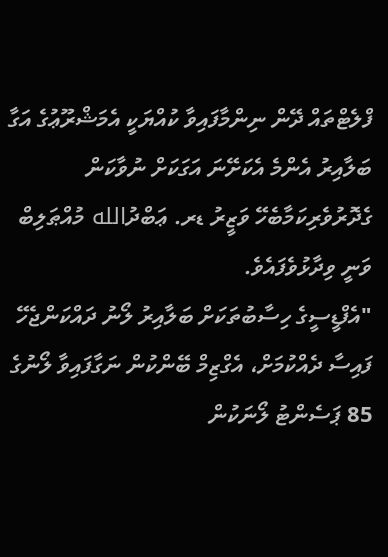ފްލެޓްތައް ދޭން ނިންމާފައިވާ ކުއްޔަކީ އެމަޝްރޫޢުގެ އަގާ ބަލާއިރު އެންމެ އެކަށޭނަ އަގަކަށް ނުވާކަން ގެދޮރުވެރިކަމާބެހޭ ވަޒީރު ޑރ. ޢަބްދުالله މުއްޠަލިބް ވަނީ ވިދާޅުވެފައެވެ.
"އެފްޑީސީގެ ހިސާބުތަކަށް ބަލާއިރު ލޯނު ދައްކަންޖެހޭ ފައިސާ ދެއްކުމަށް، އެގްޒިމް ބޭންކުން ނަގާފައިވާ ލޯނުގެ 85 ޕަސެންޓު ލޯނަކުން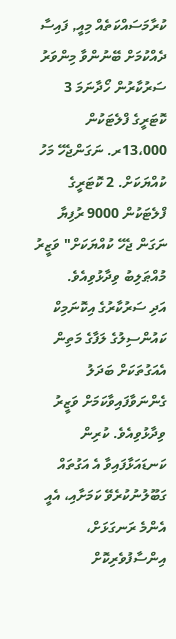ކުރާމަސައްކަތެއް މިއީ, ފައިސާ ދެއްކުމަށް ބޭނުންވާ މިންވަރު ސަރުކާރުން ހޯދާނަމަ 3 ކޮޓަރީގެ ފްލެޓަކުން 13،000ރ. ނަގަންޖެހޭ މަހު ކުއްޔަކަށް. 2 ކޮޓަރީގެ ފްލެޓަކުން 9000 ރުފިޔާ ނަގަން ޖެހޭ ކުއްޔަކަށް" ވަޒީރު މުއްޠަލިބު ވިދާޅުވިއެވެ.
އަދި ސަރުކާރުގެ އިކޮނަމިކް ކައުންސިލުގެ ލަފާގެ މަތިން އެއަގުތަކަށް ބަދަލު ގެންނަވާފައިވާކަމަށް ވަޒީރު ވިދާޅުވިއެވެ. ކުރިން ކަނޑައަޅާފައިވާ އެ އަގުތައް ގަބޫލުނުކުރެވޭ ކަމަށާއި، އެއީ އެންމެ ރަނގަޅަށް، އިންސާފުވެރިކޮށް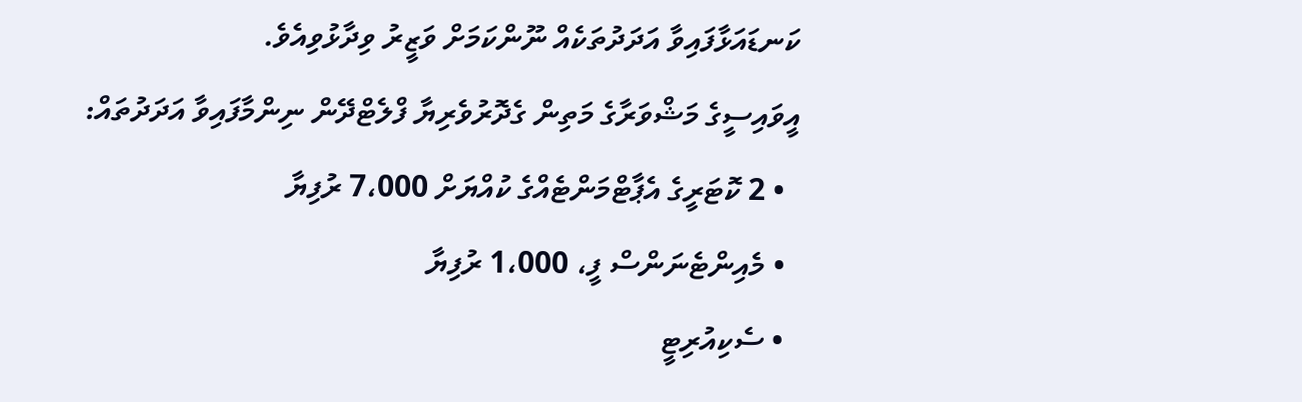ކަނޑައަޅާފައިވާ އަދަދުތަކެއް ނޫންކަމަށް ވަޒީރު ވިދާޅުވިއެވެ.
އީވައިސީގެ މަޝްވަރާގެ މަތިން ގެދޮރުވެރިޔާ ފްލެޓްދޭން ނިންމާފައިވާ އަދަދުތައް:
  • 2 ކޮޓަރީގެ އެޕާޓްމަންޓެއްގެ ކުއްޔަށް 7،000 ރުފިޔާ
  • މެއިންޓެނަންސް ފީ، 1،000 ރުފިޔާ
  • ސެކިއުރިޓީ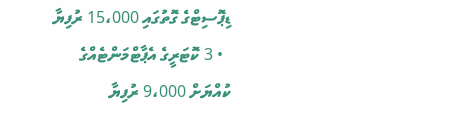ޑިޕޮސިޓްގެ ގޮތުގައި 15،000 ރުފިޔާ
  • 3 ކޮޓަރީގެ އެޕާޓްމަންޓެއްގެ ކުއްޔަށް 9،000 ރުފިޔާ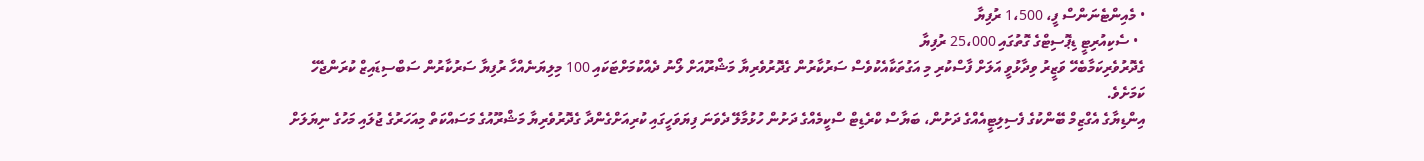• މެއިންޓެނަންސް ފީ، 1،500 ރުފިޔާ
  • ސެކިއުރިޓީ ޑިޕޮސިޓްގެ ގޮތުގައި 25،000 ރުފިޔާ
ގެދޮރުވެރިކަމާބެހޭ ވަޒީރު ވިދާޅުވީ އަލަށް ފާސްކުރި މި އަގުތަކާއެކުވެސް ސަރުކާރުން ގެދޮރުވެރިޔާ މަޝްރޫއަށް ލޯނު ދެއްކުމަށްޓަކައި 100 މިލިޔަނެއްހާ ރުފިޔާ ސަރުކާރުން ސަބްސިޑައިޒް ކުރަންޖެހޭ ކަމަށެވެ.
އިންޑިޔާގެ އެގްޒިމް ބޭންކުގެ ފެސިލިޓީއެއްގެ ދަށުން، ބަޔާސް ކްރެޑިޓް ސްކީމެއްގެ ދަށުން ހުޅުމާލޭ ދެވަނަ ފިޔަވަހީގައި ކުރިއަށްގެންދާ ގެދޮރުވެރިޔާ މަޝްރޫއުގެ މަސައްކަތް މިއަހަރުގެ ޖުލައި މަހުގެ ނިޔަލަށް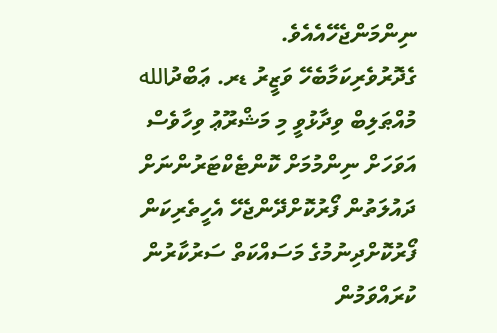ނިންމަންޖެހޭއެއެވެ.
ގެދޮރުވެރިކަމާބެހޭ ވަޒީރު ޑރ. ޢަބްދުالله މުއްޠަލިބް ވިދާޅުވީ މި މަޝްރޫޢު ވިހާވެސް އަވަހަށް ނިންމުމަށް ކޮންޓެކްޓަރުންނަށް ދައުލަތުން ފޯރުކޮށްދޭންޖެހޭ އެހީތެރިކަން ފޯރުކޮށްދިނުމުގެ މަސައްކަތް ސަރުކާރުން ކުރައްވަމުން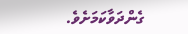ގެންދަވާކަމަށެވެ.